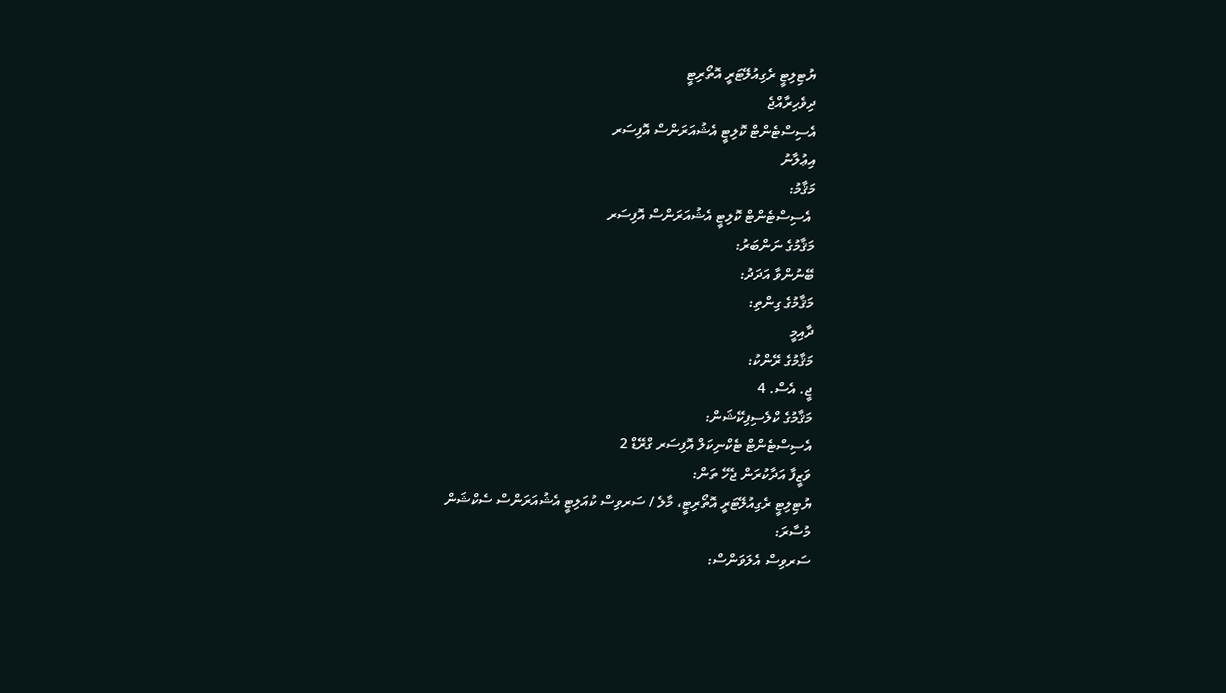ޔުޓިލިޓީ ރެގިއުލޭޓަރީ އޮތޯރިޓީ
ދިވެހިރާއްޖެ
އެސިސްޓެންޓް ކޮލިޓީ އެޝުއަރަންސް އޮފިސަރ
އިޢުލާނު
މަޤާމު:
 އެސިސްޓެންޓް ކޮލިޓީ އެޝުއަރަންސް އޮފިސަރ
މަޤާމުގެ ނަންބަރު:
ބޭނުންވާ އަދަދު:
މަޤާމުގެ ގިންތި:
ދާއިމީ
މަޤާމުގެ ރޭންކު:
ޖީ. އެސް. 4
މަޤާމުގެ ކްލެސިފިކޭޝަން:
އެސިސްޓެންޓް ޓެކްނިކަލް އޮފިސަރ ގްރޭޑް 2
ވަޒީފާ އަދާކުރަން ޖެހޭ ތަން:
ޔުޓިލިޓީ ރެގިއުލޭޓަރީ އޮތޯރިޓީ، މާލެ / ސަރވިސް ކުއަލިޓީ އެޝުއަރަންސް ސެކްޝަން
މުސާރަ:
ސަރވިސް އެލަވަންސް: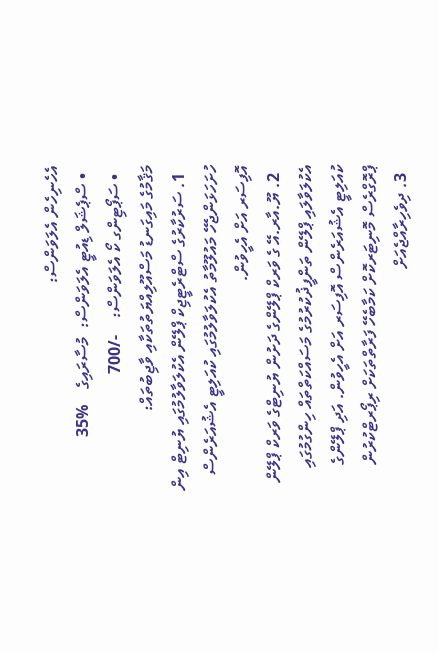އެހެނިހެން އެލަވަންސް:
  • ސްޕެޝަލް ޑިއުޓީ އެލަވަންސް:  މުސާރައިގެ    %35
  • ސަޕޯޓިންގ ކޯ އެލަވަންސް:    -/700
މަޤާމުގެ މައިގަނޑު މަސްއޫލިއްޔަތުތަކާއި ވާޖިބުތައް:
  1. ސަރުކާރުގެ ސްޓްރެޓީޖިކް ޕްލޭން އެކުލަވާލުމުގައި ޔުނިޓް އިން ހުށަހަޅަންޖެހޭ މައުލޫމާތު އެކުލަވާލުމުގައި ކުއަލިޓީ އެޝުއަރެންސް އޮފިސަރ އަށް އެހީވުން.
  2. ޔޫ.އާރ.އޭ ގެ ވަރކް ޕްލޭންގެ ދަށުން ޔުނިޓްގެ ވަރކް ޕްލޭން އެކުލަވާލައި ޕްލޭން ތަންފީޛުކުރުމުގެ މަސައްކަތްތައް ހިންގުމުގައި ކުއަލިޓީ އެޝުއަރެންސް އޮފިސަރ އަށް އެހީވުން. އަދި ޕްލޭންގެ ޕްރޮގްރެސް މޮނިޓަރކޮށް ކަމާބެހޭ ފަރާތްތަކަށް ރިޕޯރޓްކުރުން
  3. ދިވެހިރާއްޖެއަށް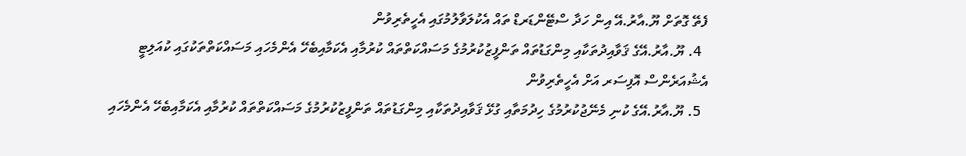ފެތޭ ގޮތަށް ޔޫ.އާރު.އޭ އިން ހަދާ ސްޓޭންޑަރޑް ތައް އެކުލަވާލުމުގައި އެހީތެރިވުން
  4. ޔޫ.އާރު.އޭގެ ޤަވާއިދުތަކާއި މިންގަޑުތައް ތަންފީޒުކުރުމުގެ މަސައްކަތްތައް ކުރުމާއި އެކަމާއިބެހޭ އެންމެހައި މަސައްކަތްތަކުގައި ކުއަލިޓީ އެޝުއަރެންސް އޮފިސަރ އަށް އެހީތެރިވުން
  5. ޔޫ.އާރު.އޭގެ ކުނި މެނޭޖުކުރުމުގެ ހިދުމަތާއި ގުޅޭ ޤަވާއިދުތަކާއި މިންގަޑުތައް ތަންފީޒުކުރުމުގެ މަސައްކަތްތައް ކުރުމާއި އެކަމާއިބެހޭ އެންމެހައި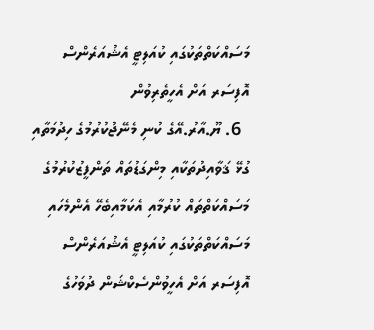މަސައްކަތްތަކުގައި ކުއަލިޓީ އެޝުއަރެންސް އޮފިސަރ އަށް އެހީތެރިވުން
  6. ޔޫ.އާރު.އޭގެ ކުނި މެނޭޖުކުރުމުގެ ހިދުމަތާއި ގުޅޭ ޤަވާއިދުތަކާއި މިންގަޑުތައް ތަންފީޒުކުރުމުގެ މަސައްކަތްތައް ކުރުމާއި އެކަމާއިބެހޭ އެންމެހައި މަސައްކަތްތަކުގައި ކުއަލިޓީ އެޝުއަރެންސް އޮފިސަރ އަށް އެހީވުންސެކްޝަން ދުވަހުގެ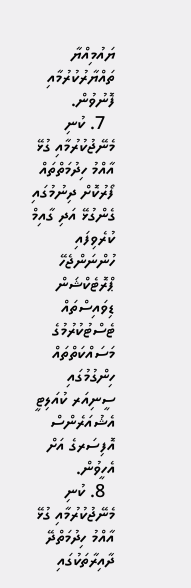ޔައުމިއްޔާ ތައްޔާރުކުރުމާއި ފޮނުވުން.
  7. ކުނި މެނޭޖުކުރުމާއި ގުޅޭ އާއްމު ހިދުމަތްތައް ފޯރުކޮށް ދިނުމުގައި ގެންގުޅޭ އަދި ގާއިމް ކުރެވިފައި ހުންނަންޖެހޭ ޕްރޮޓެކްޝަން ޑިވައިސްތައް ޓެސްޓުކުރުމުގެ މަސައްކަތްތައް ހިންގުމުގައި ސީނިއަރ ކުއަލިޓީ އެޝުއަރެންސް އޮފިސަރގެ އަށް އެހީވުން.
  8. ކުނި މެނޭޖުކުރުމާއި ގުޅޭ އާއްމު ހިދުމަތްދޭ ދާއިރާތަކުގައި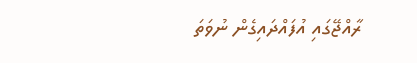ރާއްޖޭގައި އުފައްދައިގެން ނުވަތަ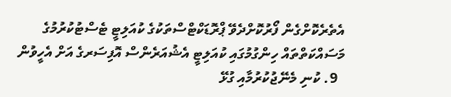އެތެރެކޮށްގެން ފޯރުކޮށްދެވޭ ޕްރޮޑަކްޓްސްތަކުގެ ކުއަލިޓީ ޓެސްޓުކުރުމުގެ މަސައްކަތްތައް ހިންގުމުގައި ކުއަލިޓީ އެޝުއަރެންސް އޮފިސަރގެ އަށް އެހީވުން
  9. ކުނި މެނޭޖުކުރުމާއި ގުޅޭ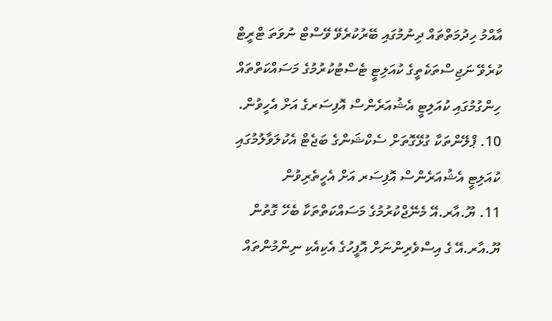އާއްމު ހިދުމަތްތައް ދިނުމުގައި ބޭރުކުރެވޭ ވޭސްޓް ނުވަތަ ޓްރީޓް ކުރެވޭ ނަޖިސްތަކެތީގެ ކުއަލިޓީ ޓެސްޓުކުރުމުގެ މަސައްކަތްތައް ހިންގުމުގައި ކުއަލިޓީ އެޝުއަރެންސް އޮފިސަރގެ އަށް އެހީވުން.
10. ޕްލޭންތަކާ ގުޅޭގޮތަށް ސެކްޝަންގެ ބަޖެޓް އެކުލަވާލުމުގައި ކުއަލިޓީ އެޝުއަރެންސް އޮފިސަރ އަށް އެހީތެރިވުން
11. ޔޫ.އާރ.އޭ މެނޭޖްކުރުމުގެ މަސައްކަތްތަކާ ބެހޭ ގޮތުން ޔޫ.އާރ.އޭ ގެ އިސްވެރިންނަށް އޮފީހުގެ އެކިއެކި ނިންމުންތައް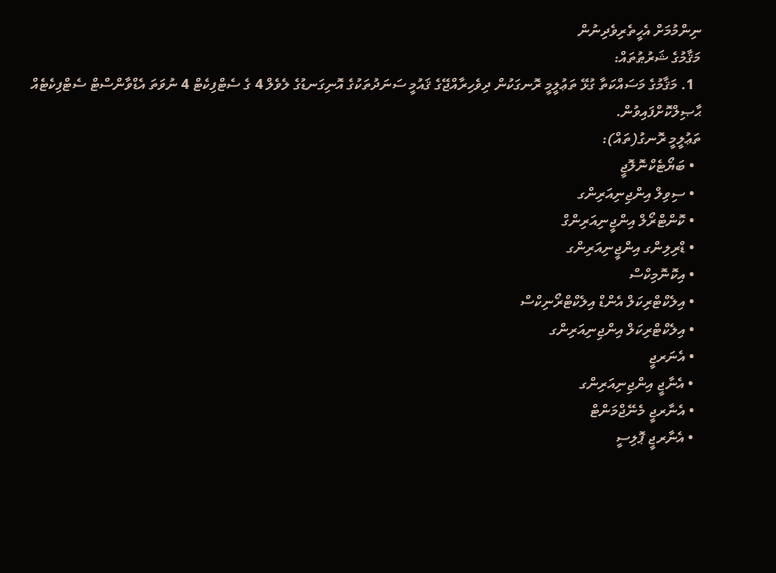ނިންމުމަށް އެހީތެރިވެދިނުން
މަޤާމުގެ ޝަރުޠުތައް:
  1. މަޤާމުގެ މަސައްކަތާ ގުޅޭ ތަޢުލީމީ ރޮނގަކުން ދިވެހިރާއްޖޭގެ ޤައުމީ ސަނަދުތަކުގެ އޮނިގަނޑުގެ ލެވެލް 4 ގެ ސެޓްފިކެޓް 4 ނުވަތަ އެޑްވާންސްޓް ސެޓްފިކެޓެއް ޙާޞިލްކޮށްފައިވުން.
ތަޢުލީމީ ރޮނގު(ތައް):
  • ބަޔޯޓެކްނޮލޮޖީ
  • ސިވިލް އިންޖިނިއަރިންގ
  • ކޮންޓްރޯލް އިންޖީނިއަރިންގް
  • ޑްރިލިންގ އިންޖީނިއަރިންގ
  • އިކޮނޮމިކްސް
  • އިލެކްޓްރިކަލް އެންޑް އިލެކްޓްރޯނިކްސް
  • އިލެކްޓްރިކަލް އިންޖިނިއަރިންގ
  • އެނަރޖީ
  • އެނާޖީ އިންޖިނިއަރިންގ
  • އެނާރޖީ މެނޭޖްމަންޓް
  • އެނާރޖީ ޕޮލިސީ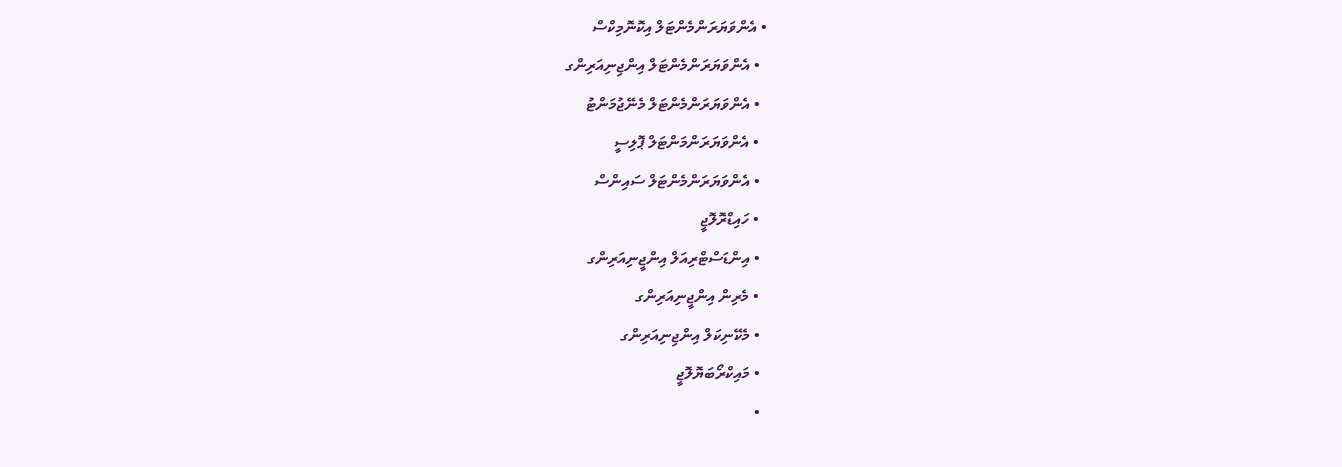• އެންވަޔަރަންމެންޓަލް އިކޮނޮމިކްސް
  • އެންވަޔަރަންމެންޓަލް އިންޖިނިއަރިންގ
  • އެންވަޔަރަންމެންޓަލް މެނޭޖުމަންޓު
  • އެންވަޔަރަންމަންޓަލް ޕޮލިސީ
  • އެންވަޔަރަންމެންޓަލް ސައިންސް
  • ހައިޑްރޮލޮޖީ
  • އިންޑަސްޓްރިއަލް އިންޖީނިއަރިންގ
  • މެރިން އިންޖީނިއަރިންގ
  • މެކޭނިކަލް އިންޖިނިއަރިންގ
  • މައިކްރޯބަޔޮލޮޖީ
  •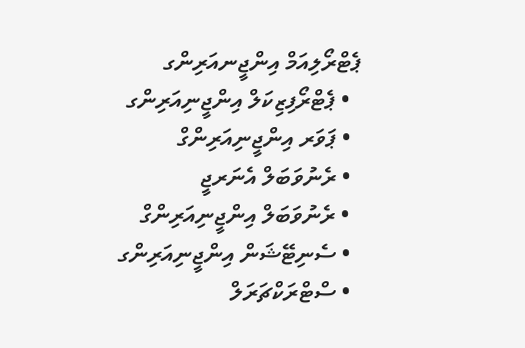ޕެޓްރޯލިއަމް އިންޖީނއަރިންގ
  • ޕެޓްރޯފިޒިކަލް އިންޖީނިއަރިންގ
  • ޕަވަރ އިންޖީނިއަރިންގް
  • ރެނުވަބަލް އެނަރޖީ
  • ރެނުވަބަލް އިންޖީނިއަރިންގް
  • ސެނިޓޭޝަން އިންޖީނިއަރިންގ
  • ސްޓްރަކްޗަރަލް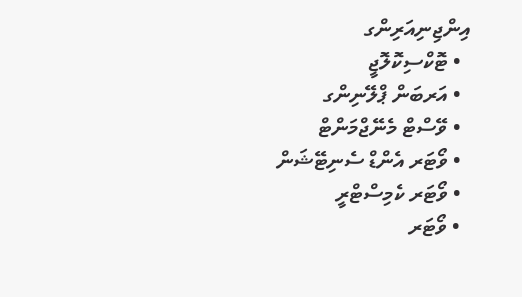އިންޖިނިއަރިންގ
  • ޓޮކްސިކޮލޮޖީ
  • އަރބަން ޕްލޭނިންގ
  • ވޭސްޓް މެނޭޖްމަންޓް
  • ވޯޓަރ އެންޑް ސެނިޓޭޝަން
  • ވޯޓަރ ކެމިސްޓްރީ
  • ވޯޓަރ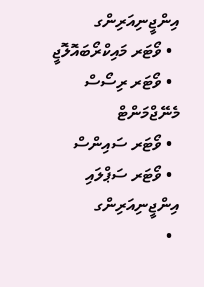އިންޖީނިއަރިންގ
  • ވޯޓަރ މައިކްރޯބައޮލޮޖީ
  • ވޯޓަރ ރިސޯސް މެނޭޖްމަންޓް
  • ވޯޓަރ ސައިންސް
  • ވޯޓަރ ސަޕްލައި އިންޖީނިއަރިންގ
  •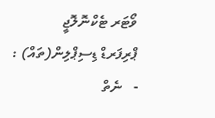ވޯޓަރ ޓެކްނޮލޮޖީ
ޕްރިފަރޑް ޑިސިޕްލިން(ތައް) :
-   ނެތް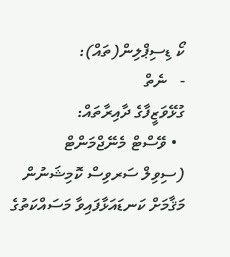ކޯ ޑިސިޕްލިން(ތައް):
-   ނެތް
ގުޅޭވަޒީފާގެ ދާއިރާތައް:
  • ވޭސްޓް މެނޭޖްމަންޓް
(ސިވިލް ސަރވިސް ކޮމިޝަނުން މަޤާމަށް ކަނޑައަޅާފައިވާ މަސައްކަތުގެ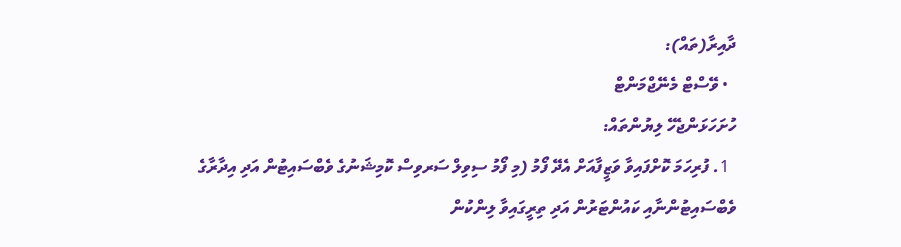ދާއިރާ(ތައް):
  • ވޭސްޓް މެނޭޖްމަންޓް
ހުށަހަޅަންޖެހޭ ލިޔުންތައް:
  1. ފުރިހަމަ ކޮށްފައިވާ ވަޒީފާއަށް އެދޭ ފޯމު (މި ފޯމު ސިވިލް ސަރވިސް ކޮމިޝަނުގެ ވެބްސައިޓުން އަދި އިދާރާގެ ވެބްސައިޓުންނާއި ކައުންޓަރުން އަދި ތިރީގައިވާ ލިންކުން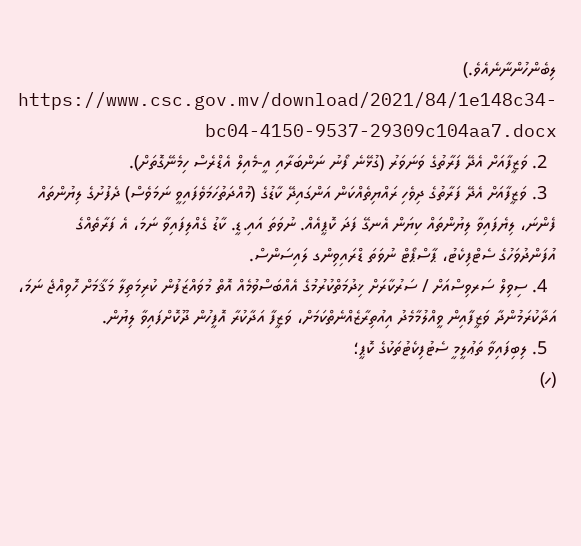ލިބެންހުންނާނެއެވެ.) https://www.csc.gov.mv/download/2021/84/1e148c34-bc04-4150-9537-29309c104aa7.docx
  2. ވަޒީފާއަށް އެދޭ ފަރާތުގެ ވަނަވަރު (ގުޅޭނެ ފޯނު ނަންބަރާއި އީ-މެއިލް އެޑްރެސް ހިމެނޭގޮތަށް).
  3. ވަޒީފާއަށް އެދޭ ފަރާތުގެ ދިވެހި ރައްޔިތެއްކަން އަންގައިދޭ ކާޑުގެ (މުއްދަތުހަމަވެފައިވީ ނަމަވެސް) ދެފުށުގެ ލިޔުންތައް ފެންނަ، ލިޔެފައިވާ ލިޔުންތައް ކިޔަން އެނގޭ ފަދަ ކޮޕީއެއް. ނުވަތަ އައި.ޑީ. ކާޑު ގެއްލިފައިވާ ނަމަ، އެ ފަރާތެއްގެ އުފަންދުވަހުގެ ސެޓްފިކެޓު، ޕާސްޕޯޓް ނުވަތަ ޑްރައިވިންގ ލައިސަންސް.
  4. ސިވިލް ސަރވިސްއަށް / ސަރުކާރަށް ޚިދުމަތްކުރުމުގެ އެއްބަސްވުމެއް އޮތް މުވައްޒަފުން ކުރިމަތިލާ މަޤާމަށް ހޮވިއްޖެ ނަމަ، އަދާކުރަމުންދާ ވަޒީފާއިން ވީއްލުމާމެދު އިއުތިރާޒެއްނެތްކަމަށް، ވަޒީފާ އަދާކުރާ އޮފީހުން ދޫކޮށްފައިވާ ލިޔުން.
  5. ލިބިފައިވާ ތަޢުލީމީ ސެޓުފިކެޓުތަކުގެ ކޮޕީ؛
(ހ)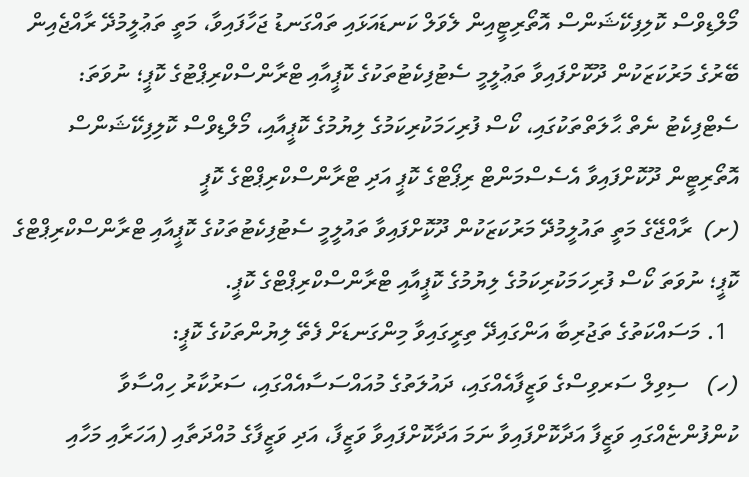މޯލްޑިވްސް ކޮލިފިކޭޝަންސް އޮތޯރިޓީއިން ލެވަލް ކަނޑައަޅައި ތައްގަނޑު ޖަހާފައިވާ، މަތީ ތަޢުލީމުދޭ ރާއްޖެއިން ބޭރުގެ މަރުކަޒަކުން ދޫކޮށްފައިވާ ތަޢުލީމީ ސެޓުފިކެޓުތަކުގެ ކޮޕީއާއި ޓްރާންސްކްރިޕްޓުގެ ކޮޕީ؛ ނުވަތަ: ސެޓްފިކެޓު ނެތް ޙާލަތްތަކުގައި، ކޯސް ފުރިހަމަކުރިކަމުގެ ލިޔުމުގެ ކޮޕީއާއި، މޯލްޑިވްސް ކޮލިފިކޭޝަންސް އޮތޯރިޓީން ދޫކޮށްފައިވާ އެސެސްމަންޓް ރިޕޯޓްގެ ކޮޕީ އަދި ޓްރާންސްކްރިޕްޓްގެ ކޮޕީ
(ށ)  ރާއްޖޭގެ މަތީ ތައުލީމުދޭ މަރުކަޒަކުން ދޫކޮށްފައިވާ ތައުލީމީ ސެޓުފިކެޓުތަކުގެ ކޮޕީއާއި ޓްރާންސްކްރިޕްޓްގެ ކޮޕީ؛ ނުވަތަ ކޯސް ފުރިހަމަކުރިކަމުގެ ލިޔުމުގެ ކޮޕީއާއި ޓްރާންސްކްރިޕްޓްގެ ކޮޕީ.
  1. މަސައްކަތުގެ ތަޖުރިބާ އަންގައިދޭ ތިރީގައިވާ މިންގަނޑަށް ފެތޭ ލިޔުންތަކުގެ ކޮޕީ:
(ހ)   ސިވިލް ސަރވިސްގެ ވަޒީފާއެއްގައި، ދައުލަތުގެ މުއައްސަސާއެއްގައި، ސަރުކާރު ހިއްސާވާ ކުންފުންޏެއްގައި ވަޒީފާ އަދާކޮށްފައިވާ ނަމަ އަދާކޮށްފައިވާ ވަޒީފާ، އަދި ވަޒީފާގެ މުއްދަތާއި (އަހަރާއި މަހާއި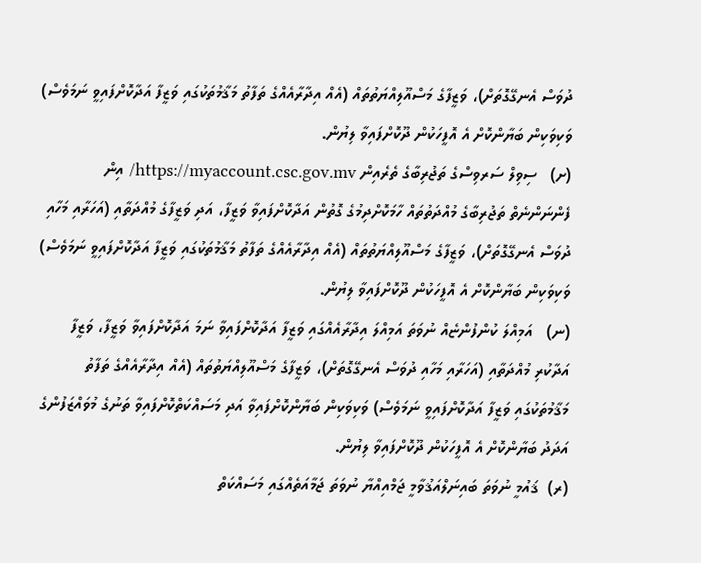ދުވަސް އެނގޭގޮތަށް)، ވަޒީފާގެ މަސްއޫލިއްޔަތުތައް (އެއް އިދާރާއެއްގެ ތަފާތު މަޤާމުތަކުގައި ވަޒީފާ އަދާކޮށްފައިވީ ނަމަވެސް) ވަކިވަކިން ބަޔާންކޮށް އެ އޮފީހަކުން ދޫކޮށްފައިވާ ލިޔުން.
(ށ)   ސިވިލް ސަރވިސްގެ ތަޖުރިބާގެ ތެރެއިން https://myaccount.csc.gov.mv/ އިން ފެންނަންނެތް ތަޖުރިބާގެ މުއްދަތުތައް ހާމަކޮށްދިމުގެ ގޮތުން އަދާކޮށްފައިވާ ވަޒީފާ، އަދި ވަޒީފާގެ މުއްދަތާއި (އަހަރާއި މަހާއި ދުވަސް އެނގޭގޮތަށް)، ވަޒީފާގެ މަސްއޫލިއްޔަތުތައް (އެއް އިދާރާއެއްގެ ތަފާތު މަޤާމުތަކުގައި ވަޒީފާ އަދާކޮށްފައިވީ ނަމަވެސް) ވަކިވަކިން ބަޔާންކޮށް އެ އޮފީހަކުން ދޫކޮށްފައިވާ ލިޔުން.
(ނ)   އަމިއްލަ ކުންފުންޏެއް ނުވަތަ އަމިއްލަ އިދާރާއެއްގައި ވަޒީފާ އަދާކޮށްފައިވާ ނަމަ އަދާކޮށްފައިވާ ވަޒީފާ، ވަޒީފާ އަދާކުރި މުއްދަތާއި (އަހަރާއި މަހާއި ދުވަސް އެނގޭގޮތަށް)، ވަޒީފާގެ މަސްއޫލިއްޔަތުތައް (އެއް އިދާރާއެއްގެ ތަފާތު މަޤާމުތަކުގައި ވަޒީފާ އަދާކޮށްފައިވީ ނަމަވެސް) ވަކިވަކިން ބަޔާންކޮށްފައިވާ އަދި މަސައްކަތްކޮށްފައިވާ ތަނުގެ މުވައްޒަފުންގެ އަދަދު ބަޔާންކޮށް އެ އޮފީހަކުން ދޫކޮށްފައިވާ ލިޔުން.
(ރ)  ޤައުމީ ނުވަތަ ބައިނަލްއަޤުވާމީ ޖަމްއިއްޔާ ނުވަތަ ޖަމާއަތެއްގައި މަސައްކަތް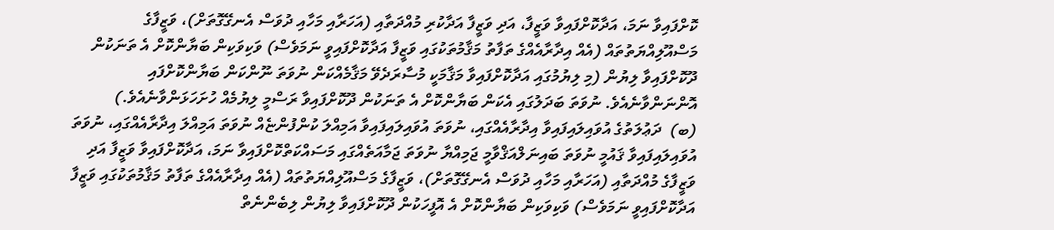ކޮށްފައިވާ ނަމަ، އަދާކޮށްފައިވާ ވަޒީފާ، އަދި ވަޒީފާ އަދާކުރި މުއްދަތާއި (އަހަރާއި މަހާއި ދުވަސް އެނގޭގޮތަށް)، ވަޒީފާގެ މަސްއޫލިއްޔަތުތައް (އެއް އިދާރާއެއްގެ ތަފާތު މަޤާމުތަކުގައި ވަޒީފާ އަދާކޮށްފައިވީ ނަމަވެސް) ވަކިވަކިން ބަޔާންކޮށް އެ ތަނަކުން ދޫކޮށްފައިވާ ލިޔުން (މި ލިޔުމުގައި އަދާކޮށްފައިވާ މަޤާމަކީ މުސާރަދެވޭ މަޤާމެއްކަން ނުވަތަ ނޫންކަން ބަޔާންކޮށްފައި އޮންނަންވާނެއެވެ. ނުވަތަ ބަދަލުގައި އެކަން ބަޔާންކޮށް އެ ތަނަކުން ދޫކޮށްފައިވާ ރަސްމީ ލިޔުމެއް ހުށަހަޅަންވާނެއެވެ.)
(ބ)  ދަޢުލަތުގެ އުވައިލައިފައިވާ އިދާރާއެއްގައި، ނުވަތަ އުވައިލައިފައިވާ އަމިއްލަ ކުންފުންޏެއް ނުވަތަ އަމިއްލަ އިދާރާއެއްގައި، ނުވަތަ އުވައިލައިފައިވާ ޤައުމީ ނުވަތަ ބައިނަލްއަޤްވާމީ ޖަމިއްޔާ ނުވަތަ ޖަމާއަތެއްގައި މަސައްކަތްކޮށްފައިވާ ނަމަ، އަދާކޮށްފައިވާ ވަޒީފާ އަދި ވަޒީފާގެ މުއްދަތާއި (އަހަރާއި މަހާއި ދުވަސް އެނގޭގޮތަށް)، ވަޒީފާގެ މަސްއޫލިއްޔަތުތައް (އެއް އިދާރާއެއްގެ ތަފާތު މަޤާމުތަކުގައި ވަޒީފާ އަދާކޮށްފައިވީ ނަމަވެސް) ވަކިވަކިން ބަޔާންކޮށް އެ އޮފީހަކުން ދޫކޮށްފައިވާ ލިޔުން ލިބެންނެތް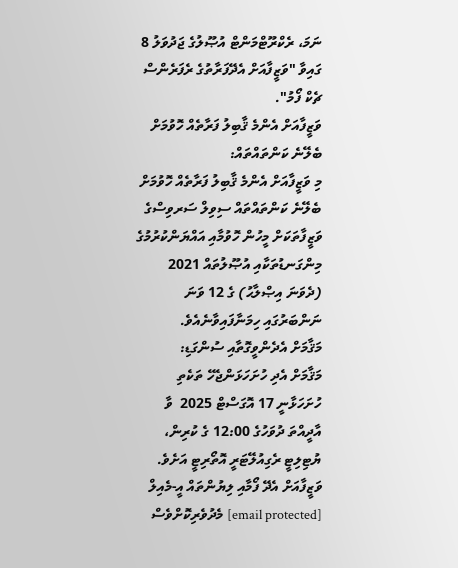ނަމަ، ރެކްރޫޓްމަންޓް އުޞޫލުގެ ޖަދުވަލު 8 ގައިވާ "ވަޒީފާއަށް އެދޭފަރާތުގެ ރެފަރެންސް ޗެކް ފޯމު".
ވަޒީފާއަށް އެންމެ ޤާބިލު ފަރާތެއް ހޮވުމަށް ބެލޭނެ ކަންތައްތައް:
މި ވަޒީފާއަށް އެންމެ ޤާބިލު ފަރާތެއް ހޮވުމަށް ބެލޭނެ ކަންތައްތައް ސިވިލް ސަރވިސްގެ ވަޒީފާތަކަށް މީހުން ހޮވުމާއި އައްޔަންކުރުމުގެ މިންގަނޑުތަކާއި އުޞޫލުތައް 2021 (ދެވަނަ އިޞްލާޙު) ގެ 12 ވަނަ ނަންބަރުގައި ހިމަނާފައިވާނެއެވެ.
މަޤާމަށް އެދެންވީގޮތާއި ސުންގަޑި:
މަޤާމަށް އެދި ހުށަހަޅަންޖެހޭ ތަކެތި ހުށަހަޅާނީ 17 އޮގަސްޓް 2025  ވާ އާދީއްތަ ދުވަހުގެ 12:00 ގެ ކުރިން، ޔުޓިލިޓީ ރެގިއުލޭޓަރީ އޮތޯރިޓީ އަށެވެ. ވަޒީފާއަށް އެދޭ ފޯމާއި ލިޔުންތައް އީ-މެއިލް [email protected] މެދުވެރިކޮށްވެސް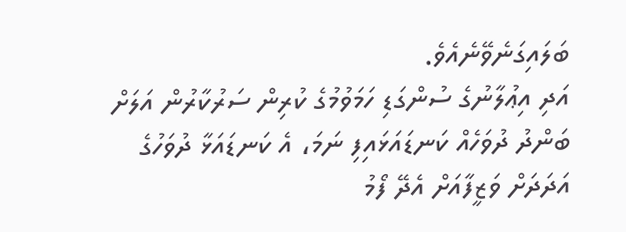ބަލައިގަނެވޭނެއެވެ.
އަދި އިޢުލާނުގެ ސުންގަޑި ހަމަވުމުގެ ކުރިން ސަރުކާރުން އަލަށް ބަންދު ދުވަހެއް ކަނޑައަޅައިފި ނަމަ، އެ ކަނޑައަޅާ ދުވަހުގެ އަދަދަށް ވަޒީފާއަށް އެދޭ ފޯމު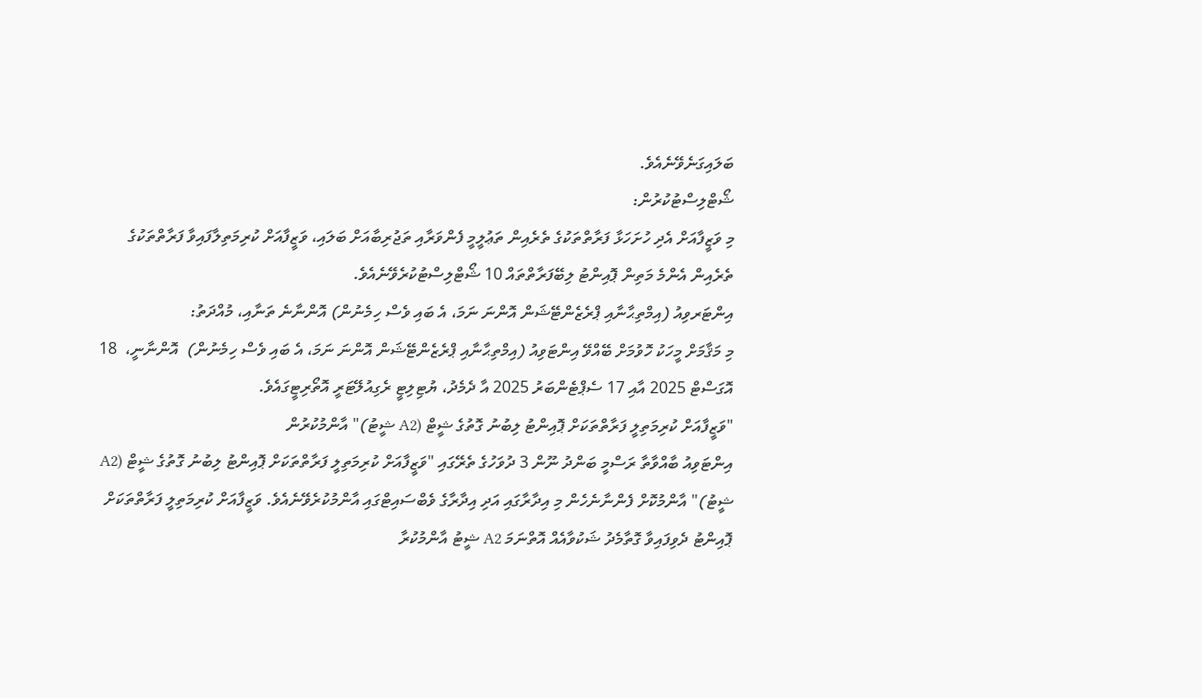ބަލައިގަނެވޭނެއެވެ.
ޝޯޓްލިސްޓުކުރުން:
މި ވަޒީފާއަށް އެދި ހުށަހަޅާ ފަރާތްތަކުގެ ތެރެއިން ތަޢުލީމީ ފެންވަރާއި ތަޖުރިބާއަށް ބަލައި، ވަޒީފާއަށް ކުރިމަތިލާފައިވާ ފަރާތްތަކުގެ ތެރެއިން އެންމެ މަތިން ޕޮއިންޓު ލިބޭފަރާތްތައް 10 ޝޯޓްލިސްޓުކުރެވޭނެއެވެ.
އިންޓަރވިއު (އިމްތިޙާނާއި ޕްރެޒެންޓޭޝަން އޮންނަ ނަމަ، އެ ބައި ވެސް ހިމެނުން) އޮންނާނެ ތަނާއި، މުއްދަތު:
މި މަޤާމަށް މީހަކު ހޮވުމަށް ބޭއްވޭ އިންޓަވިއު (އިމްތިޙާނާއި ޕްރެޒެންޓޭޝަން އޮންނަ ނަމަ، އެ ބައި ވެސް ހިމެނުން)  އޮންނާނީ،  18 އޮގަސްޓް 2025 އާއި 17 ސެޕްޓެންބަރު 2025 އާ ދެމެދު، ޔުޓިލިޓީ ރެގިއުލޭޓަރީ އޮތޯރިޓީގައެވެ.
"ވަޒީފާއަށް ކުރިމަތިލީ ފަރާތްތަކަށް ޕޮއިންޓު ލިބުނު ގޮތުގެ ޝީޓް (A2 ޝީޓު)" އާންމުކުރުން
އިންޓަވިއު ބާއްވާތާ ރަސްމީ ބަންދު ނޫން 3 ދުވަހުގެ ތެރޭގައި "ވަޒީފާއަށް ކުރިމަތިލީ ފަރާތްތަކަށް ޕޮއިންޓު ލިބުނު ގޮތުގެ ޝީޓް (A2 ޝީޓު)" އާންމުކޮށް ފެންނާނެހެން މި އިދާރާގައި އަދި އިދާރާގެ ވެބްސައިޓްގައި އާންމުކުރެވޭނެއެވެ. ވަޒީފާއަށް ކުރިމަތިލީ ފަރާތްތަކަށް ޕޮއިންޓު ދެވިފައިވާ ގޮތާމެދު ޝަކުވާއެއް އޮތްނަމަ A2 ޝީޓު އާންމުކުރާ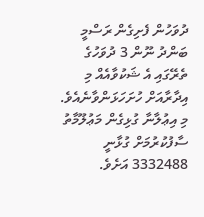ދުވަހުން ފެށިގެން ރަސްމީ ބަންދު ނޫން 3 ދުވަހުގެ ތެރޭގައި އެ ޝަކުވާއެއް މި އިދާރާއަށް ހުށަހަޅަންވާނެއެވެ.
މި އިޢުލާނާ ގުޅިގެން މަޢުލޫމާތު ސާފުކުރުމަށް ގުޅާނީ 3332488 އަށެވެ.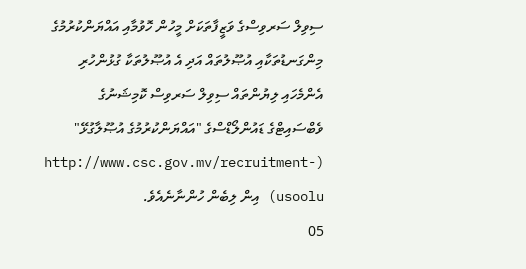ސިވިލް ސަރވިސްގެ ވަޒީފާތަކަށް މީހުން ހޮވުމާއި އައްޔަންކުރުމުގެ މިންގަނޑުތަކާއި އުޞޫލުތައް އަދި އެ އުޞޫލުތަކާ ގުޅުންހުރި އެންމެހައި ލިޔުންތައް ސިވިލް ސަރވިސް ކޮމިޝަނުގެ ވެބްސައިޓްގެ ޑައުންލޯޑްސްގެ "އައްޔަންކުރުމުގެ އުޞޫލާގުޅޭ" (http://www.csc.gov.mv/recruitment-usoolu) އިން ލިބެން ހުންނާނެއެވެ.
05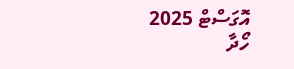އޮގަސްޓް 2025
ހޯދާ